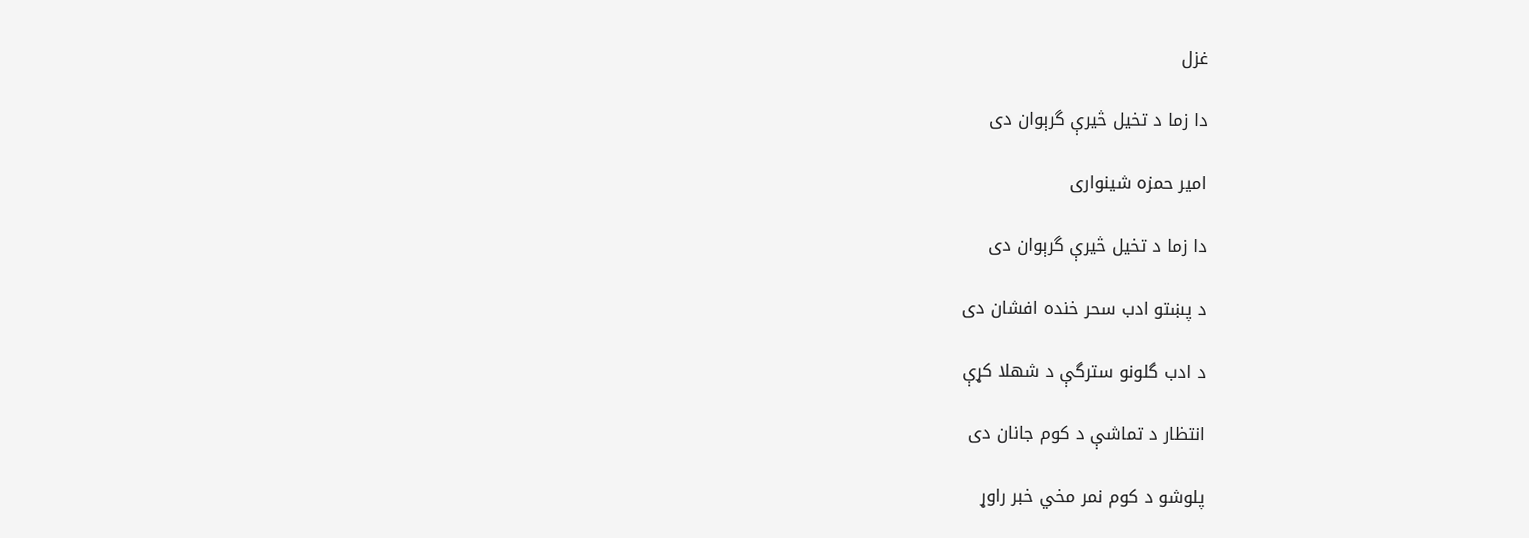غزل

دا زما د تخيل څيرې گرېوان دی

امیر حمزه شینواری

دا زما د تخيل څيرې گرېوان دی

د پښتو ادب سحر خنده افشان دی

د ادب گلونو سترگې د شهلا کړې

انتظار د تماشې د کوم جانان دی

پلوشو د کوم نمر مخي خبر راوړ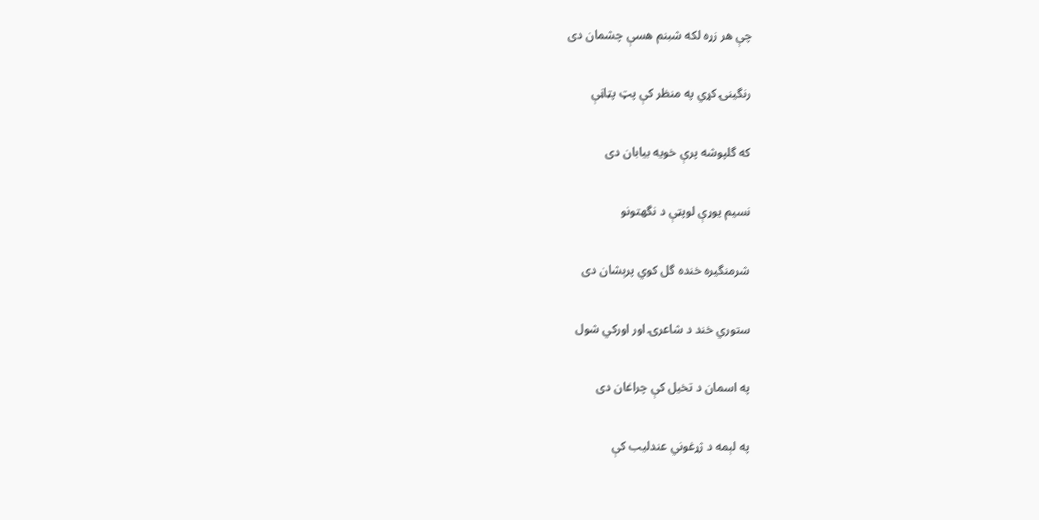چې هر زړه لکه شبنم هسې چشمان دی

رنگينۍ کړي په منظر کې پټ پټاڼې

که گلپوشه پرې خويه بيابان دی

نسيم يوړې لوپټې د نگهتونو

شرمنگيره خنده گل کوي پرېشان دی

ستوري خند د شاعرۍ اور اورکي شول

په اسمان د تخيل کې چراغان دی

په لېمه د ژړغوني عندليب کې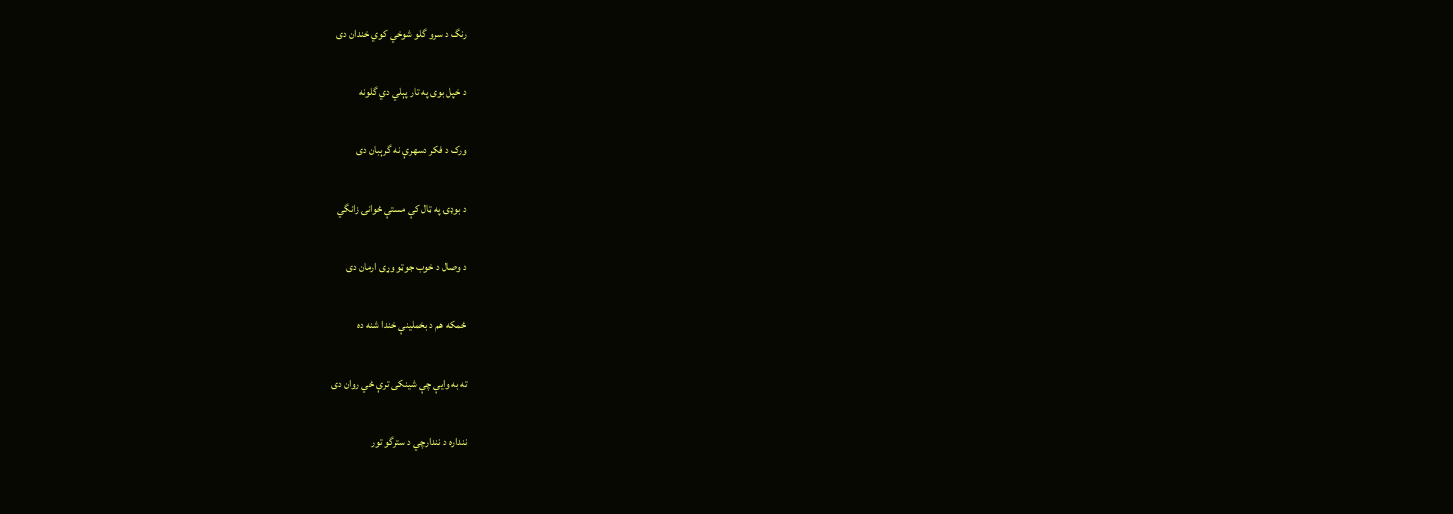رنگ د سرو گلو شوخي کوي خندان دی

د خپل بوی په تار پېلي دي گلونه

ورک د فکر دسهرې نه گرېبان دی

د بوډۍ په ټال کې مستې ځوانۍ زانگي

د وصال د خوب جوټو وړی ارمان دی

ځمکه هم د بخملينې خندا شنه ده

ته به وايې چې شينکی ترې ځي روان دی

ننداره د نندارچي د سترگو تور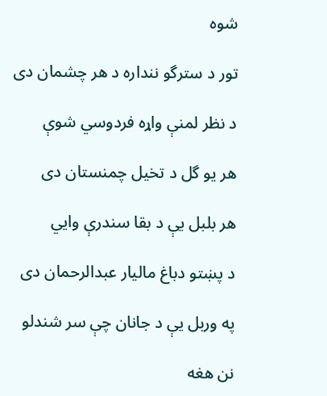شوه

تور د سترگو ننداره د هر چشمان دی

د نظر لمنې واړه فردوسي شوې

هر يو گل د تخيل چمنستان دی

هر بلبل يې د بقا سندرې وايي

د پښتو دباغ ماليار عبدالرحمان دی

په وربل يې د جانان چې سر شندلو

نن هغه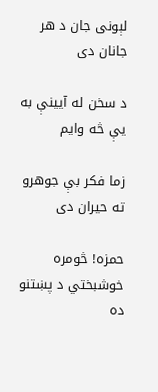لېونی جان د هر جانان دی

د سخن له آيينې به يې څه وايم

زما فکر بې جوهرو ته حيران دی

حمزه! څومره خوشبختي د پښتنو ده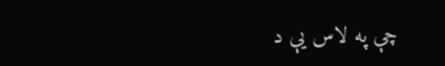چې په لاس يې د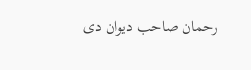رحمان صاحب ديوان دی